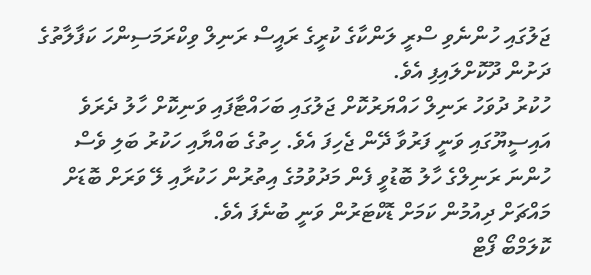ޖަލުގައި ހުންނެވި ސްރީ ލަންކާގެ ކުރީގެ ރައީސް ރަނިލް ވިކްރަމަސިންހަ ކަފާލާތުގެ ދަށުން ދޫކޮށްލައިފި އެވެ.
ހުކުރު ދުވަހު ރަނިލް ހައްޔަރުކޮށް ޖަލުގައި ބަހައްޓާފައި ވަނިކޮށް ހާލު ދެރަވެ އައިސީޔޫގައި ވަނީ ފަރުވާ ދޭން ޖެހިފަ އެވެ. ހިތުގެ ބައްޔާއި ހަކުރު ބަލި ވެސް ހުންނަ ރަނިލްގެ ހާލު ބޮޑުވީ ފެން މަދުވުމުގެ އިތުރުން ހަކުރާއި ލޭ ވަރަށް ބޮޑަށް މައްޗަށް ދިއުމުން ކަމަށް ޑޮކްޓަރުން ވަނީ ބުނެފަ އެވެ.
ކޮލަމްބޯ ފޯޓް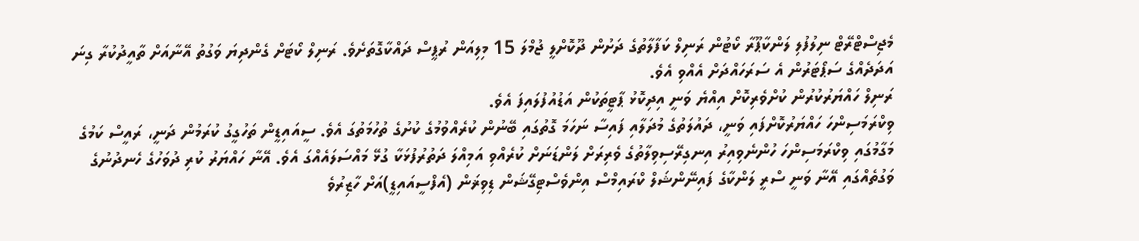މެޖިސްޓްރޭޓް ނިލުފުލި ލަންކާޕޫރާ ކޯޓުން ރަނިލް ކަފާލާތުގެ ދަށުން ދޫކޮށްލީ ޖުމްލަ 15 މިލިއަން ރުޕީސް ދައްކާގޮތަށެވެ. ރަނިލް ކޯޓަށް ގެންދިޔަ ވަގުތު އޭނާއަށް ތާއީދުކުރާ ގިނަ އަދަދެއްގެ ސަޕޯޓަރުން އެ ސަރަހައްދަށް އެއްވި އެވެ.
ރަނިލް ހައްޔަރުކުރުން ކުށްވެރިކޮށް އިއްޔެ ވަނީ އިދިކޮޅު ޕާޓީތަކުން އަޑުއުފުލައިފަ އެވެ.
ވިކްރަމަސިންހަ ހައްޔަރުކޮށްފައި ވަނީ، ދައުލަތުގެ މުދަލާއި ފައިސާ ނަހަމަ ގޮތުގައި ބޭނުން ކުރެއްވުމުގެ ކުށުގެ ތުހުމަތުގަ އެވެ. ސީއައިޑީން ތަހުގީގު ކުރަމުން ދަނީ، ރައީސް ކަމުގެ މަގާމުގައި ވިކްރަމަސިންހަ ހުންނެވިއިރު އިނގިރޭސިވިލާތުގެ ވެރިރަށް ލަންޑަނަށް ކުރެއްވި އަމިއްލަ ދަތުރުފުޅަކާ ގުޅޭ މައްސަލައެއްގަ އެވެ. އޭނާ ހައްޔަރު ކުރި ދުވަހުގެ ހެނދުނުގެ ވަގުތެއްގައި އޭނާ ވަނީ ސްރީ ލަންކާގެ ފައިނޭންޝަލް ކްރައިމްސް އިންވެސްޓިގޭޝަން ޑިވިޜަން (އެފްސީއައިޑީ)އަށް ހާޒިރުވެ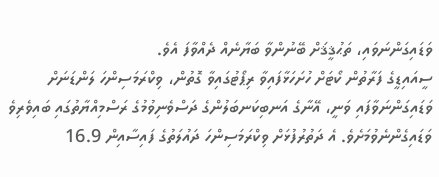ވަޑައިގަންނަވައި، ތަޙުޤީޤަށް ބޭނުންވާ ބަޔާނެއް ދެއްވާފަ އެވެ.
ސީއައިޑީގެ ފަރާތުން ކޯޓަށް ހުށަހަޅާފައިވާ ރިޕޯޓުގައިވާ ގޮތުން، ވިކްރަމަސިންހަ ލަންޑަނަށް ވަޑައިގަންނަވާފައި ވަނީ، އޭނާގެ އަނބިކަނބަލުންގެ ދަސްވެނިވުމުގެ ރަސްމިއްޔާތުގައި ބައިވެރިވެ ވަޑައިގެންނެވުމަށެވެ. އެ ދަތުރުފުޅަށް ވިކްރަމަސިންހަ ދައުލަތުގެ ފައިސާއިން 16.9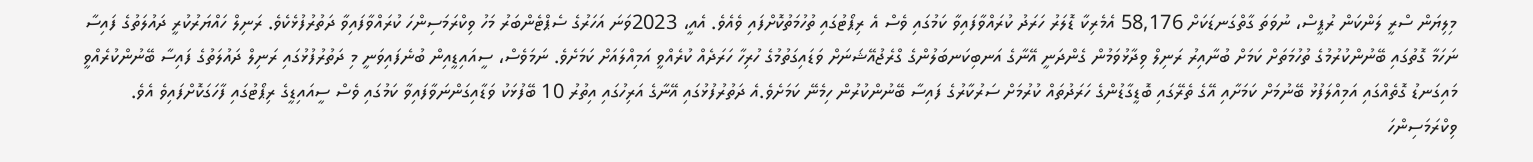މިލިޔަން ސްރީ ލަންކަން ރުޕީސް، ނުވަތަ ގާތްގަނޑަކަށް 58,176 އެމެރިކާ ޑޮލަރު ހަރަދު ކުރައްވާފައިވާ ކަމުގައި ވެސް އެ ރިޕޯޓުގައި ތުހުމަތުކޮށްފައި ވެއެވެ. އެއީ، 2023ވަނަ އަހަރުގެ ސެޕްޓެންބަރު މަހު ވިކްރަމަސިންހަ ކުރައްވާފައިވާ ދަތުރުފުޅެކެވެ. ރަނިލް ހައްޔަރުކުރީ ދައުލަތުގެ ފައިސާ ނަހަމާ ގޮތުގައި ބޭނުންކުރުމުގެ ތުހުމަތަށް ކަމަށް ބުނާއިރު ރަނިލް ވިދާޅުވަމުން ގެންދަނީ އޭނާގެ އަނބިކަނބަލުންގެ ގްރެޖުއޭޝަނަށް ވަޑައިގަތުމުގެ ހުރިހާ ހަރަދެއް ކުރެއްވީ އަމިއްލައަށް ކަމަށެވެ. ނަމަވެސް، ސީއައިޑީއިން ބުނެފައިވަނީ މި ދަތުރުފުޅުގައި ރަނިލް ދައުލަތުގެ ފައިސާ ބޭނުންކުރެއްވީ މައިގަނޑު ގޮތެއްގައި އަމިއްލަފުޅު ބޭނުމަށް ކަމަށާއި އޭގެ ތެރޭގައި ބޮޑީގާޑުންގެ ހަރަދުތައް ކުރުމަށް ސަރުކާރުގެ ފައިސާ ބޭނުންކުރުން ހިމެނޭ ކަމަށެވެ.އެ ދަތުރުފުޅުގައި އޭނާގެ އަރިހުގައި އިތުރު 10 ބޭފުޅަކު ވަޑާއިގަންނަވާފައިވާ ކަމުގައި ވެސް ސީއައިޑީގެ ރިޕޯޓުގައި ފާހަގަކޮށްފައިވެ އެވެ. ވިކްރަމަސިންހަ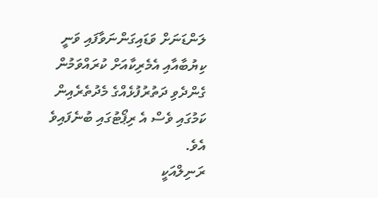ލަންޑަނަށް ވަޑައިގަންނަވާފައި ވަނީ ކިޔުބާއާއި އެމެރިކާއަށް ކުރައްވަމުން ގެންދެވި ދަތުރުފުޅެއްގެ މެދުތެރެއިން ކަމުގައި ވެސް އެ ރިޕޯޓުގައި ބުނެފައިވެ އެވެ.
ރަނިލްއަކީ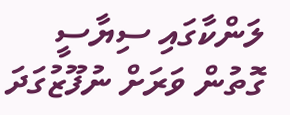ލަންކާގައި ސިޔާސީ ގޮތުން ވަރަށް ނުފޫޒުގަދަ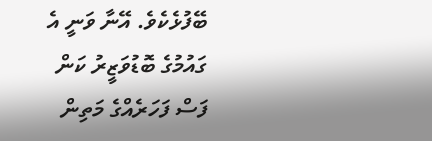ބޭފުޅެކެވެ. އޭނާ ވަނީ އެ ގައުމުގެ ބޮޑުވަޒީރު ކަން ފަސް ފަހަރެއްގެ މަތިން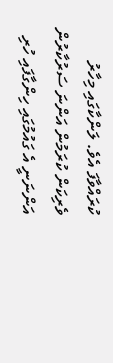ކުރައްވާފަ އެވެ. ލަންކާގައި މިހާރު ވެރިކަން ކުރަމުން އަންނަ ސަރުކާރުން އަންނަނީ އެ ގައުމުގައި ހިންގާފައި ހުރި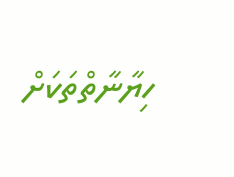ހިޔާނާތްތަކަށް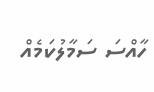ހާއްސަ ސަމާލުކަމެއް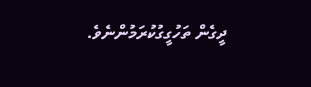ދީގެން ތަހުގީގުކުރަމުންނެވެ.